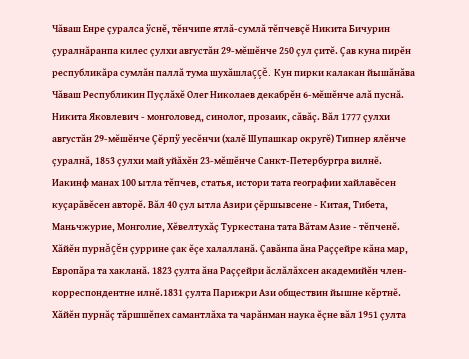Чăваш Енре çуралса ÿснĕ, тĕнчипе ятлă-сумлă тĕпчевçĕ Никита Бичурин çуралнăранпа килес çулхи августăн 29-мĕшĕнче 250 çул çитĕ. Çав куна пирĕн республикăра сумлăн паллă тума шухăшлаççĕ. Кун пирки калакан йышăнăва Чăваш Республикин Пуçлăхĕ Олег Николаев декабрĕн 6-мĕшĕнче алă пуснă.
Никита Яковлевич - монголовед, синолог, прозаик, сăвăç. Вăл 1777 çулхи августăн 29-мĕшĕнче Çĕрпÿ уесĕнчи (халĕ Шупашкар округĕ) Типнер ялĕнче çуралнă, 1853 çулхи май уйăхĕн 23-мĕшĕнче Санкт-Петербургра вилнĕ.
Иакинф манах 100 ытла тĕпчев, статья, истори тата географии хайлавĕсен куçарăвĕсен авторĕ. Вăл 40 çул ытла Азири çĕршывсене - Китая, Тибета, Маньчжурие, Монголие, Хĕвелтухăç Туркестана тата Вăтам Азие - тĕпченĕ. Хăйĕн пурнăçĕн çуррине çак ĕçе халалланă. Çавăнпа ăна Раççейре кăна мар, Европăра та хакланă. 1823 çулта ăна Раççейри ăслăлăхсен академийĕн член-корреспондентне илнĕ.1831 çулта Парижри Ази обществин йышне кĕртнĕ. Хăйĕн пурнăç тăршшĕпех самантлăха та чарăнман наука ĕçне вăл 1951 çулта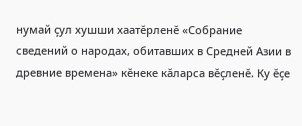нумай çул хушши хаатĕрленĕ «Собрание сведений о народах, обитавших в Средней Азии в древние времена» кĕнеке кăларса вĕçленĕ. Ку ĕçе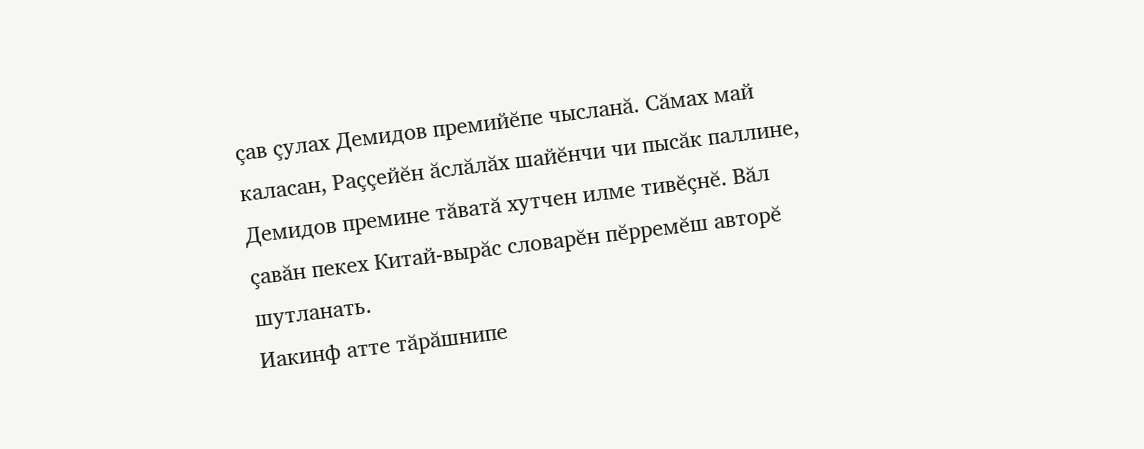çав çулах Демидов премийĕпе чысланă. Сăмах май каласан, Раççейĕн ăслăлăх шайĕнчи чи пысăк паллине, Демидов премине тăватă хутчен илме тивĕçнĕ. Вăл çавăн пекех Китай-вырăс словарĕн пĕрремĕш авторĕ шутланать.
Иакинф атте тăрăшнипе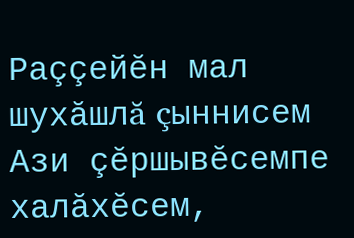Раççейĕн мал шухăшлă çыннисем Ази çĕршывĕсемпе халăхĕсем,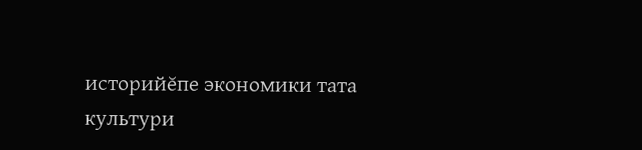историйĕпе экономики тата культури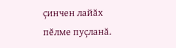çинчен лайăх пĕлме пуçланă.